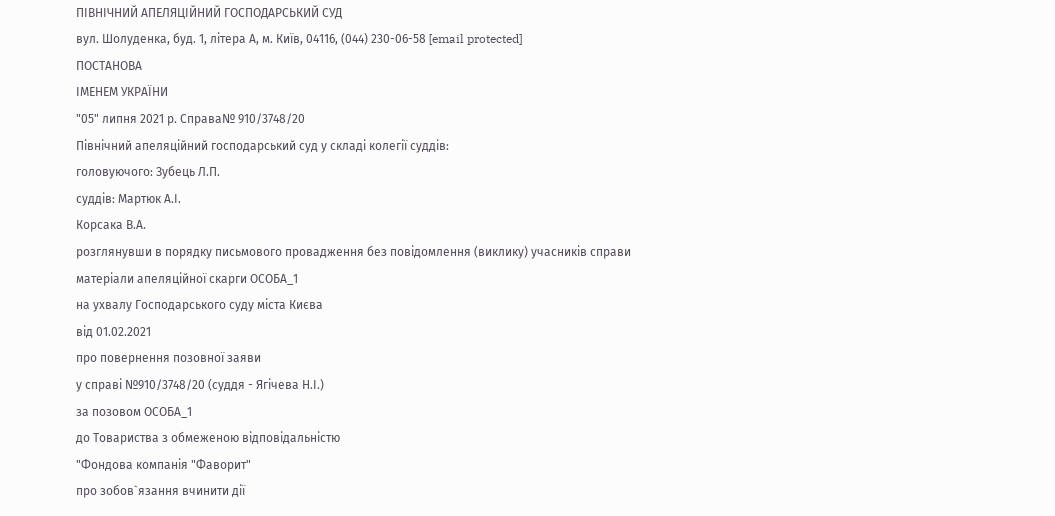ПІВНІЧНИЙ АПЕЛЯЦІЙНИЙ ГОСПОДАРСЬКИЙ СУД
вул. Шолуденка, буд. 1, літера А, м. Київ, 04116, (044) 230-06-58 [email protected]
ПОСТАНОВА
ІМЕНЕМ УКРАЇНИ
"05" липня 2021 р. Справа№ 910/3748/20
Північний апеляційний господарський суд у складі колегії суддів:
головуючого: Зубець Л.П.
суддів: Мартюк А.І.
Корсака В.А.
розглянувши в порядку письмового провадження без повідомлення (виклику) учасників справи матеріали апеляційної скарги ОСОБА_1
на ухвалу Господарського суду міста Києва
від 01.02.2021
про повернення позовної заяви
у справі №910/3748/20 (суддя - Ягічева Н.І.)
за позовом ОСОБА_1
до Товариства з обмеженою відповідальністю
"Фондова компанія "Фаворит"
про зобов`язання вчинити дії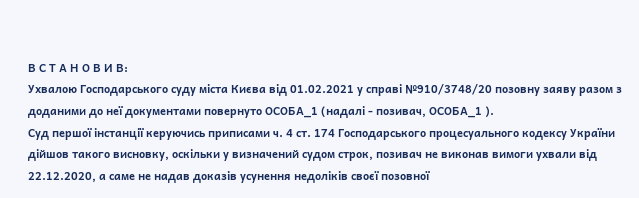В С Т А Н О В И В:
Ухвалою Господарського суду міста Києва від 01.02.2021 у справі №910/3748/20 позовну заяву разом з доданими до неї документами повернуто ОСОБА_1 (надалі - позивач, ОСОБА_1 ).
Суд першої інстанції керуючись приписами ч. 4 ст. 174 Господарського процесуального кодексу України дійшов такого висновку, оскільки у визначений судом строк, позивач не виконав вимоги ухвали від 22.12.2020, а саме не надав доказів усунення недоліків своєї позовної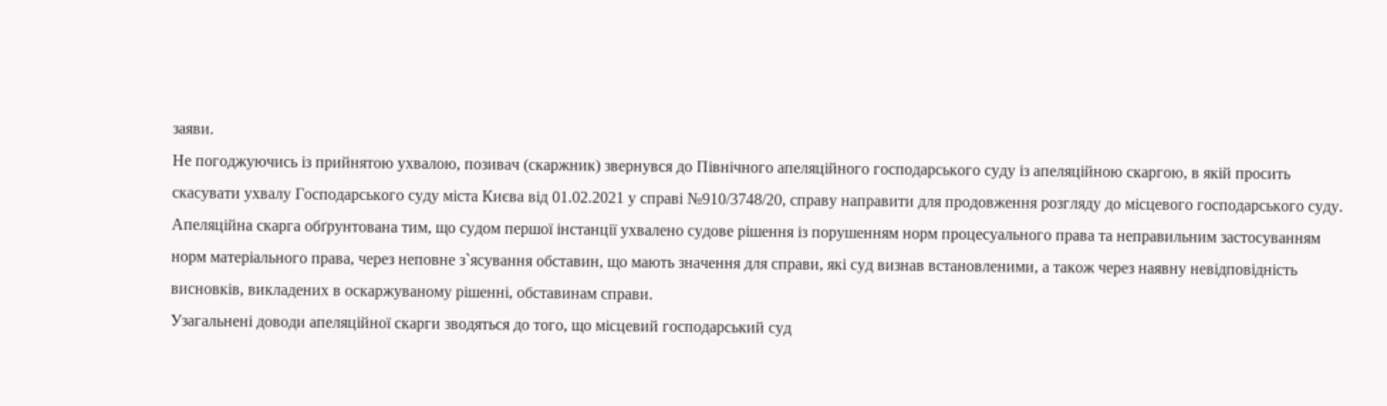заяви.
Не погоджуючись із прийнятою ухвалою, позивач (скаржник) звернувся до Північного апеляційного господарського суду із апеляційною скаргою, в якій просить скасувати ухвалу Господарського суду міста Києва від 01.02.2021 у справі №910/3748/20, справу направити для продовження розгляду до місцевого господарського суду.
Апеляційна скарга обґрунтована тим, що судом першої інстанції ухвалено судове рішення із порушенням норм процесуального права та неправильним застосуванням норм матеріального права, через неповне з`ясування обставин, що мають значення для справи, які суд визнав встановленими, а також через наявну невідповідність висновків, викладених в оскаржуваному рішенні, обставинам справи.
Узагальнені доводи апеляційної скарги зводяться до того, що місцевий господарський суд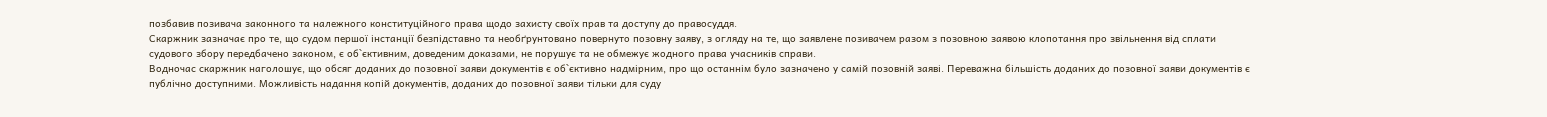позбавив позивача законного та належного конституційного права щодо захисту своїх прав та доступу до правосуддя.
Скаржник зазначає про те, що судом першої інстанції безпідставно та необґрунтовано повернуто позовну заяву, з огляду на те, що заявлене позивачем разом з позовною заявою клопотання про звільнення від сплати судового збору передбачено законом, є об`єктивним, доведеним доказами, не порушує та не обмежує жодного права учасників справи.
Водночас скаржник наголошує, що обсяг доданих до позовної заяви документів є об`єктивно надмірним, про що останнім було зазначено у самій позовній заяві. Переважна більшість доданих до позовної заяви документів є публічно доступними. Можливість надання копій документів, доданих до позовної заяви тільки для суду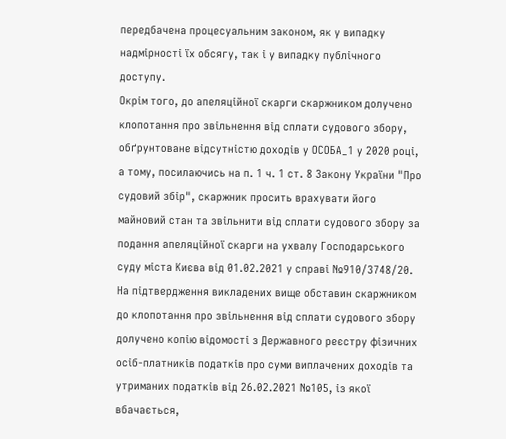передбачена процесуальним законом, як у випадку надмірності їх обсягу, так і у випадку публічного доступу.
Окрім того, до апеляційної скарги скаржником долучено клопотання про звільнення від сплати судового збору, обґрунтоване відсутністю доходів у ОСОБА_1 у 2020 році, а тому, посилаючись на п. 1 ч. 1 ст. 8 Закону України "Про судовий збір", скаржник просить врахувати його майновий стан та звільнити від сплати судового збору за подання апеляційної скарги на ухвалу Господарського суду міста Києва від 01.02.2021 у справі №910/3748/20.
На підтвердження викладених вище обставин скаржником до клопотання про звільнення від сплати судового збору долучено копію відомості з Державного реєстру фізичних осіб-платників податків про суми виплачених доходів та утриманих податків від 26.02.2021 №105, із якої вбачається,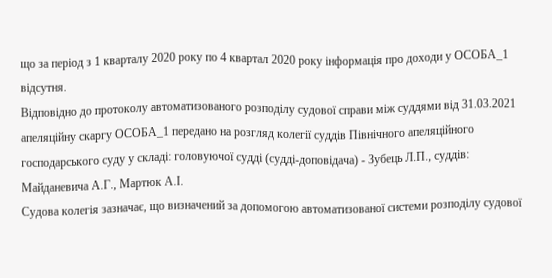що за період з 1 кварталу 2020 року по 4 квартал 2020 року інформація про доходи у ОСОБА_1 відсутня.
Відповідно до протоколу автоматизованого розподілу судової справи між суддями від 31.03.2021 апеляційну скаргу ОСОБА_1 передано на розгляд колегії суддів Північного апеляційного господарського суду у складі: головуючої судді (судді-доповідача) - Зубець Л.П., суддів: Майданевича А.Г., Мартюк А.І.
Судова колегія зазначає, що визначений за допомогою автоматизованої системи розподілу судової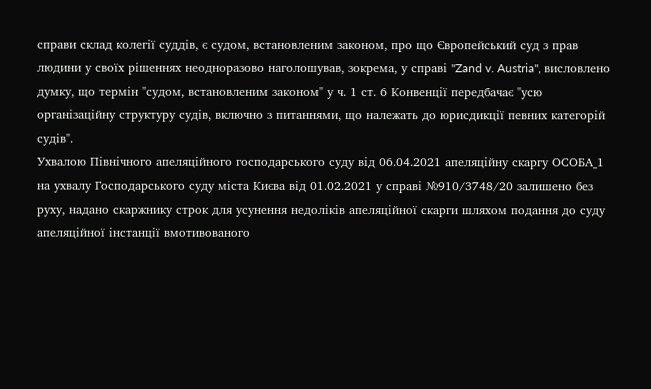справи склад колегії суддів, є судом, встановленим законом, про що Європейський суд з прав людини у своїх рішеннях неодноразово наголошував, зокрема, у справі "Zand v. Austria", висловлено думку, що термін "судом, встановленим законом" у ч. 1 ст. 6 Конвенції передбачає "усю організаційну структуру судів, включно з питаннями, що належать до юрисдикції певних категорій судів".
Ухвалою Північного апеляційного господарського суду від 06.04.2021 апеляційну скаргу ОСОБА_1 на ухвалу Господарського суду міста Києва від 01.02.2021 у справі №910/3748/20 залишено без руху, надано скаржнику строк для усунення недоліків апеляційної скарги шляхом подання до суду апеляційної інстанції вмотивованого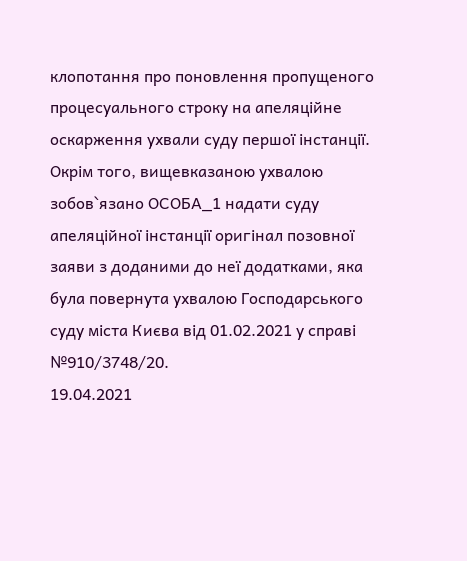клопотання про поновлення пропущеного процесуального строку на апеляційне оскарження ухвали суду першої інстанції.
Окрім того, вищевказаною ухвалою зобов`язано ОСОБА_1 надати суду апеляційної інстанції оригінал позовної заяви з доданими до неї додатками, яка була повернута ухвалою Господарського суду міста Києва від 01.02.2021 у справі №910/3748/20.
19.04.2021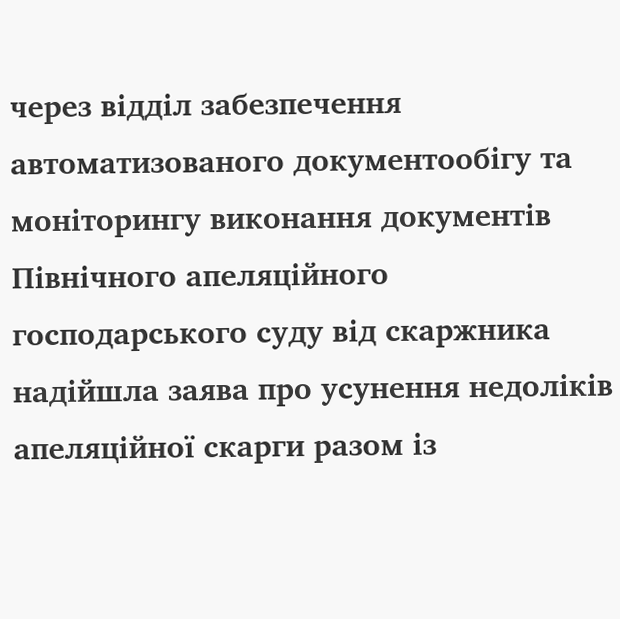через відділ забезпечення автоматизованого документообігу та моніторингу виконання документів Північного апеляційного господарського суду від скаржника надійшла заява про усунення недоліків апеляційної скарги разом із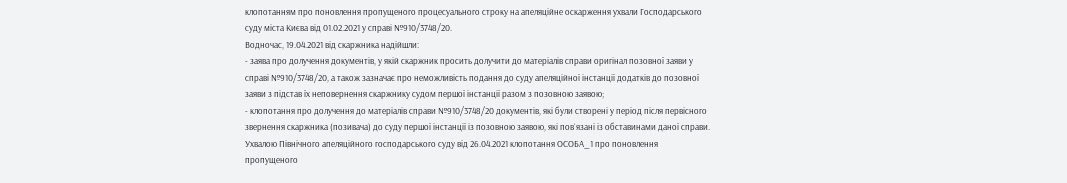клопотанням про поновлення пропущеного процесуального строку на апеляційне оскарження ухвали Господарського суду міста Києва від 01.02.2021 у справі №910/3748/20.
Водночас, 19.04.2021 від скаржника надійшли:
- заява про долучення документів, у якій скаржник просить долучити до матеріалів справи оригінал позовної заяви у справі №910/3748/20, а також зазначає про неможливість подання до суду апеляційної інстанції додатків до позовної заяви з підстав їх неповернення скаржнику судом першої інстанції разом з позовною заявою;
- клопотання про долучення до матеріалів справи №910/3748/20 документів, які були створені у період після первісного звернення скаржника (позивача) до суду першої інстанції із позовною заявою, які пов`язані із обставинами даної справи.
Ухвалою Північного апеляційного господарського суду від 26.04.2021 клопотання ОСОБА_1 про поновлення пропущеного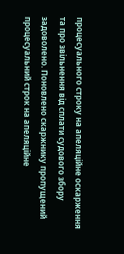процесуального строку на апеляційне оскарження та про звільнення від сплати судового збору задоволено. Поновлено скаржнику пропущений процесуальний строк на апеляційне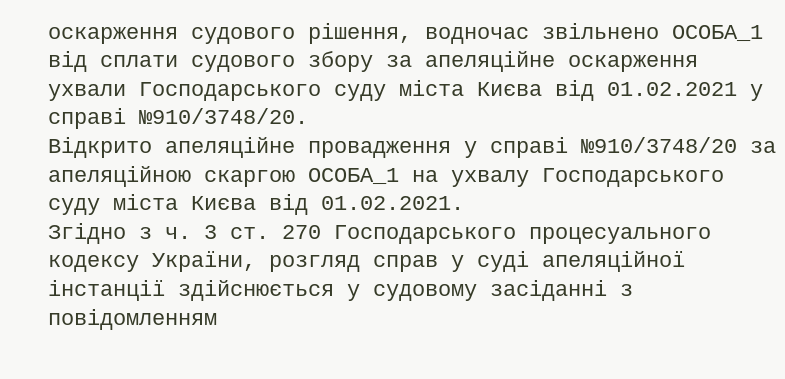оскарження судового рішення, водночас звільнено ОСОБА_1 від сплати судового збору за апеляційне оскарження ухвали Господарського суду міста Києва від 01.02.2021 у справі №910/3748/20.
Відкрито апеляційне провадження у справі №910/3748/20 за апеляційною скаргою ОСОБА_1 на ухвалу Господарського суду міста Києва від 01.02.2021.
Згідно з ч. 3 ст. 270 Господарського процесуального кодексу України, розгляд справ у суді апеляційної інстанції здійснюється у судовому засіданні з повідомленням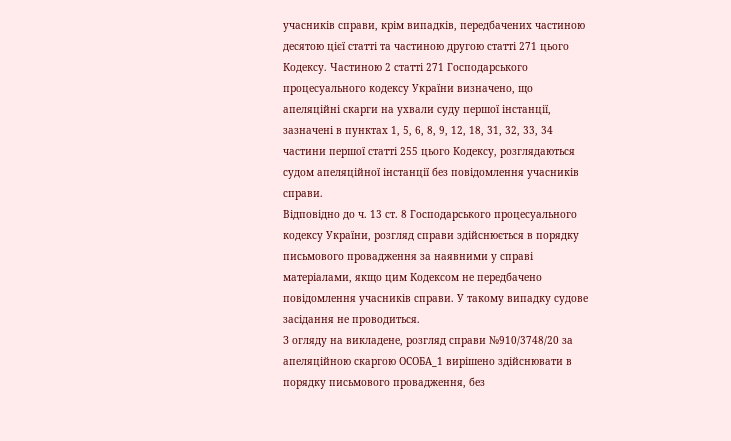учасників справи, крім випадків, передбачених частиною десятою цієї статті та частиною другою статті 271 цього Кодексу. Частиною 2 статті 271 Господарського процесуального кодексу України визначено, що апеляційні скарги на ухвали суду першої інстанції, зазначені в пунктах 1, 5, 6, 8, 9, 12, 18, 31, 32, 33, 34 частини першої статті 255 цього Кодексу, розглядаються судом апеляційної інстанції без повідомлення учасників справи.
Відповідно до ч. 13 ст. 8 Господарського процесуального кодексу України, розгляд справи здійснюється в порядку письмового провадження за наявними у справі матеріалами, якщо цим Кодексом не передбачено повідомлення учасників справи. У такому випадку судове засідання не проводиться.
З огляду на викладене, розгляд справи №910/3748/20 за апеляційною скаргою ОСОБА_1 вирішено здійснювати в порядку письмового провадження, без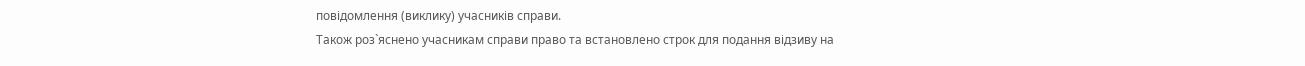повідомлення (виклику) учасників справи.
Також роз`яснено учасникам справи право та встановлено строк для подання відзиву на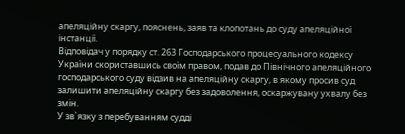апеляційну скаргу, пояснень, заяв та клопотань до суду апеляційної інстанції.
Відповідач у порядку ст. 263 Господарського процесуального кодексу України скориставшись своїм правом, подав до Північного апеляційного господарського суду відзив на апеляційну скаргу, в якому просив суд залишити апеляційну скаргу без задоволення, оскаржувану ухвалу без змін.
У зв`язку з перебуванням судді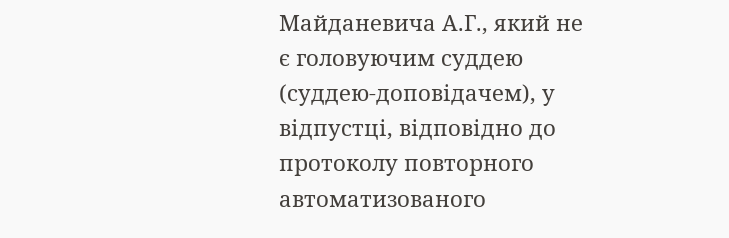Майданевича А.Г., який не є головуючим суддею (суддею-доповідачем), у відпустці, відповідно до протоколу повторного автоматизованого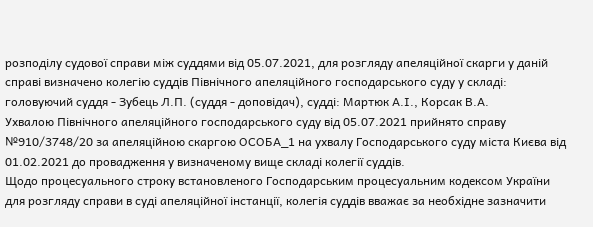розподілу судової справи між суддями від 05.07.2021, для розгляду апеляційної скарги у даній справі визначено колегію суддів Північного апеляційного господарського суду у складі: головуючий суддя - Зубець Л.П. (суддя - доповідач), судді: Мартюк А.І., Корсак В.А.
Ухвалою Північного апеляційного господарського суду від 05.07.2021 прийнято справу №910/3748/20 за апеляційною скаргою ОСОБА_1 на ухвалу Господарського суду міста Києва від 01.02.2021 до провадження у визначеному вище складі колегії суддів.
Щодо процесуального строку встановленого Господарським процесуальним кодексом України для розгляду справи в суді апеляційної інстанції, колегія суддів вважає за необхідне зазначити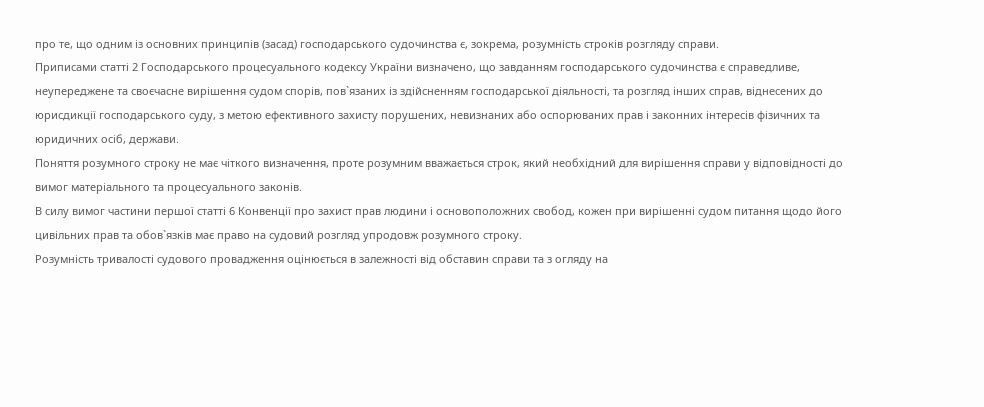про те, що одним із основних принципів (засад) господарського судочинства є, зокрема, розумність строків розгляду справи.
Приписами статті 2 Господарського процесуального кодексу України визначено, що завданням господарського судочинства є справедливе, неупереджене та своєчасне вирішення судом спорів, пов`язаних із здійсненням господарської діяльності, та розгляд інших справ, віднесених до юрисдикції господарського суду, з метою ефективного захисту порушених, невизнаних або оспорюваних прав і законних інтересів фізичних та юридичних осіб, держави.
Поняття розумного строку не має чіткого визначення, проте розумним вважається строк, який необхідний для вирішення справи у відповідності до вимог матеріального та процесуального законів.
В силу вимог частини першої статті 6 Конвенції про захист прав людини і основоположних свобод, кожен при вирішенні судом питання щодо його цивільних прав та обов`язків має право на судовий розгляд упродовж розумного строку.
Розумність тривалості судового провадження оцінюється в залежності від обставин справи та з огляду на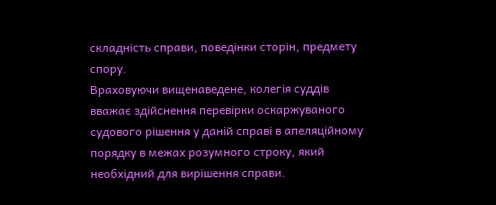складність справи, поведінки сторін, предмету спору.
Враховуючи вищенаведене, колегія суддів вважає здійснення перевірки оскаржуваного судового рішення у даній справі в апеляційному порядку в межах розумного строку, який необхідний для вирішення справи.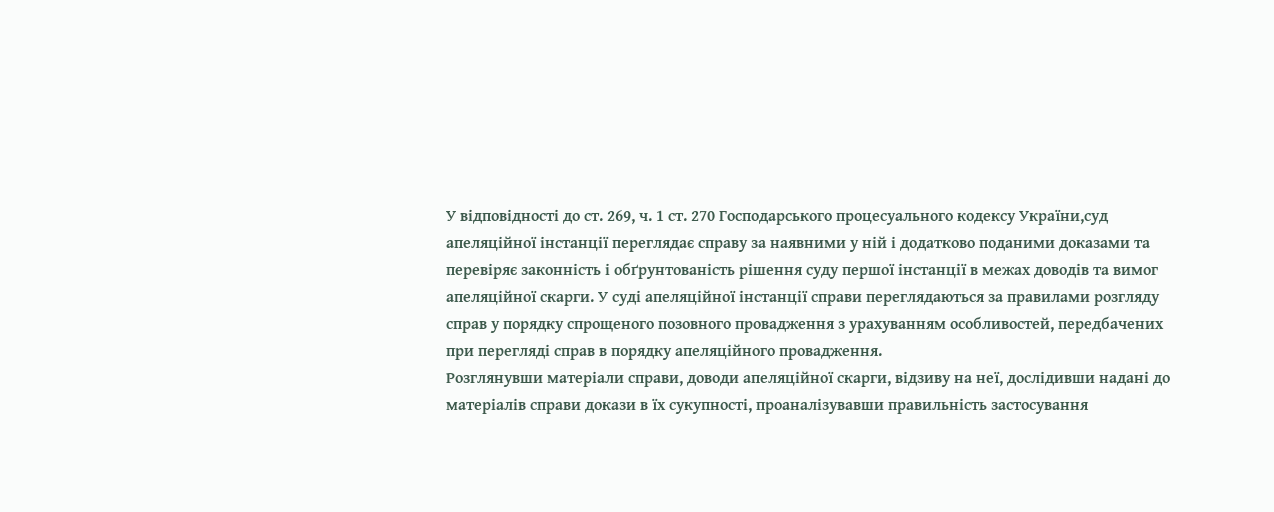У відповідності до ст. 269, ч. 1 ст. 270 Господарського процесуального кодексу України,суд апеляційної інстанції переглядає справу за наявними у ній і додатково поданими доказами та перевіряє законність і обґрунтованість рішення суду першої інстанції в межах доводів та вимог апеляційної скарги. У суді апеляційної інстанції справи переглядаються за правилами розгляду справ у порядку спрощеного позовного провадження з урахуванням особливостей, передбачених при перегляді справ в порядку апеляційного провадження.
Розглянувши матеріали справи, доводи апеляційної скарги, відзиву на неї, дослідивши надані до матеріалів справи докази в їх сукупності, проаналізувавши правильність застосування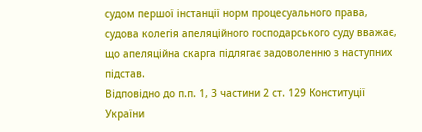судом першої інстанції норм процесуального права, судова колегія апеляційного господарського суду вважає, що апеляційна скарга підлягає задоволенню з наступних підстав.
Відповідно до п.п. 1, 3 частини 2 ст. 129 Конституції України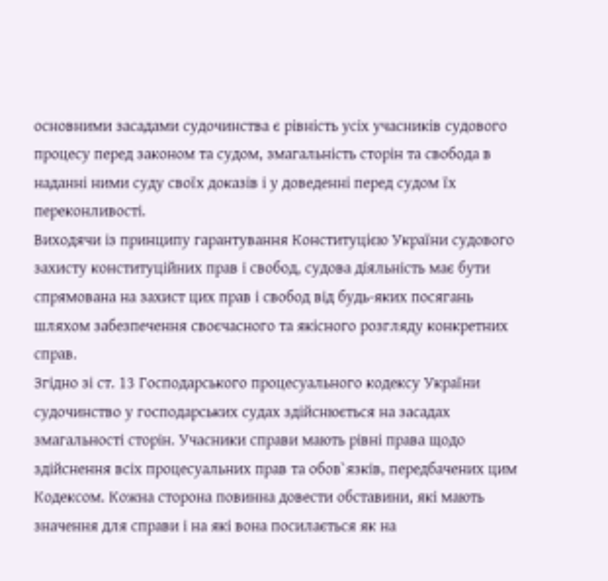основними засадами судочинства є рівність усіх учасників судового процесу перед законом та судом, змагальність сторін та свобода в наданні ними суду своїх доказів і у доведенні перед судом їх переконливості.
Виходячи із принципу гарантування Конституцією України судового захисту конституційних прав і свобод, судова діяльність має бути спрямована на захист цих прав і свобод від будь-яких посягань шляхом забезпечення своєчасного та якісного розгляду конкретних справ.
Згідно зі ст. 13 Господарського процесуального кодексу України судочинство у господарських судах здійснюється на засадах змагальності сторін. Учасники справи мають рівні права щодо здійснення всіх процесуальних прав та обов`язків, передбачених цим Кодексом. Кожна сторона повинна довести обставини, які мають значення для справи і на які вона посилається як на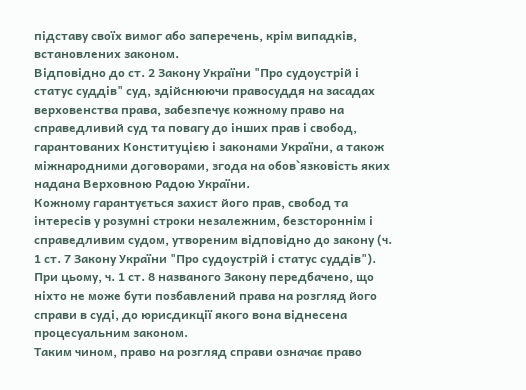підставу своїх вимог або заперечень, крім випадків, встановлених законом.
Відповідно до ст. 2 Закону України "Про судоустрій і статус суддів" суд, здійснюючи правосуддя на засадах верховенства права, забезпечує кожному право на справедливий суд та повагу до інших прав і свобод, гарантованих Конституцією і законами України, а також міжнародними договорами, згода на обов`язковість яких надана Верховною Радою України.
Кожному гарантується захист його прав, свобод та інтересів у розумні строки незалежним, безстороннім і справедливим судом, утвореним відповідно до закону (ч. 1 ст. 7 Закону України "Про судоустрій і статус суддів").
При цьому, ч. 1 ст. 8 названого Закону передбачено, що ніхто не може бути позбавлений права на розгляд його справи в суді, до юрисдикції якого вона віднесена процесуальним законом.
Таким чином, право на розгляд справи означає право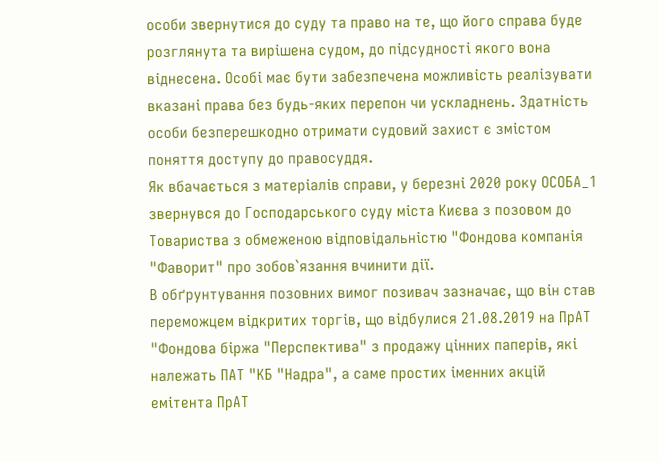особи звернутися до суду та право на те, що його справа буде розглянута та вирішена судом, до підсудності якого вона віднесена. Особі має бути забезпечена можливість реалізувати вказані права без будь-яких перепон чи ускладнень. Здатність особи безперешкодно отримати судовий захист є змістом поняття доступу до правосуддя.
Як вбачається з матеріалів справи, у березні 2020 року ОСОБА_1 звернувся до Господарського суду міста Києва з позовом до Товариства з обмеженою відповідальністю "Фондова компанія "Фаворит" про зобов`язання вчинити дії.
В обґрунтування позовних вимог позивач зазначає, що він став переможцем відкритих торгів, що відбулися 21.08.2019 на ПрАТ "Фондова біржа "Перспектива" з продажу цінних паперів, які належать ПАТ "КБ "Надра", а саме простих іменних акцій емітента ПрАТ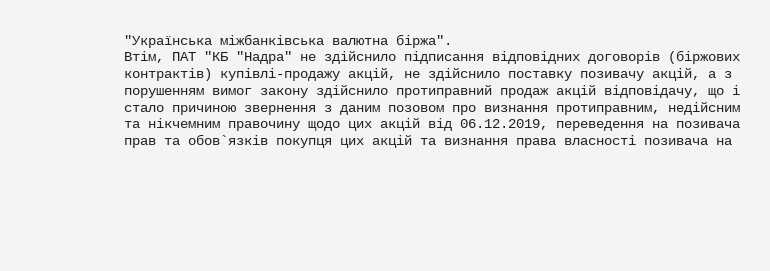"Українська міжбанківська валютна біржа".
Втім, ПАТ "КБ "Надра" не здійснило підписання відповідних договорів (біржових контрактів) купівлі-продажу акцій, не здійснило поставку позивачу акцій, а з порушенням вимог закону здійснило протиправний продаж акцій відповідачу, що і стало причиною звернення з даним позовом про визнання протиправним, недійсним та нікчемним правочину щодо цих акцій від 06.12.2019, переведення на позивача прав та обов`язків покупця цих акцій та визнання права власності позивача на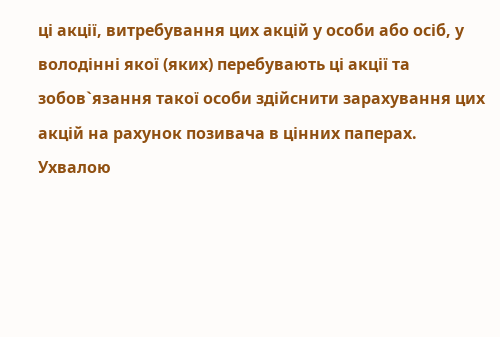ці акції, витребування цих акцій у особи або осіб, у володінні якої (яких) перебувають ці акції та зобов`язання такої особи здійснити зарахування цих акцій на рахунок позивача в цінних паперах.
Ухвалою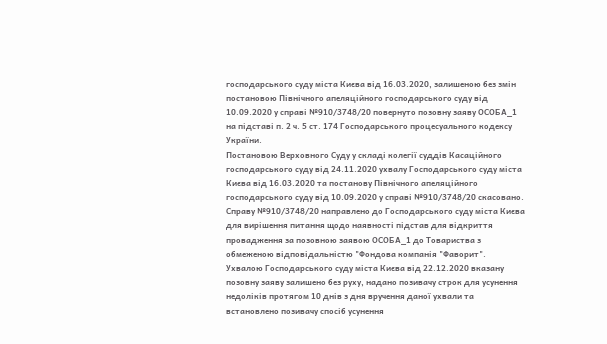господарського суду міста Києва від 16.03.2020, залишеною без змін постановою Північного апеляційного господарського суду від 10.09.2020 у справі №910/3748/20 повернуто позовну заяву ОСОБА_1 на підставі п. 2 ч. 5 ст. 174 Господарського процесуального кодексу України.
Постановою Верховного Суду у складі колегії суддів Касаційного господарського суду від 24.11.2020 ухвалу Господарського суду міста Києва від 16.03.2020 та постанову Північного апеляційного господарського суду від 10.09.2020 у справі №910/3748/20 скасовано.
Справу №910/3748/20 направлено до Господарського суду міста Києва для вирішення питання щодо наявності підстав для відкриття провадження за позовною заявою ОСОБА_1 до Товариства з обмеженою відповідальністю "Фондова компанія "Фаворит".
Ухвалою Господарського суду міста Києва від 22.12.2020 вказану позовну заяву залишено без руху, надано позивачу строк для усунення недоліків протягом 10 днів з дня вручення даної ухвали та встановлено позивачу спосіб усунення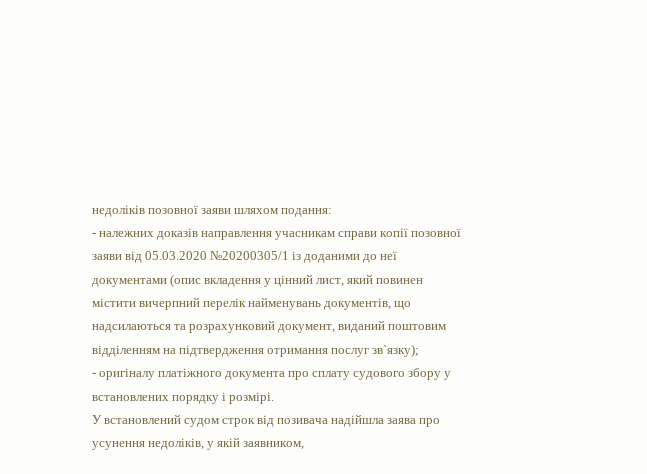недоліків позовної заяви шляхом подання:
- належних доказів направлення учасникам справи копії позовної заяви від 05.03.2020 №20200305/1 із доданими до неї документами (опис вкладення у цінний лист, який повинен містити вичерпний перелік найменувань документів, що надсилаються та розрахунковий документ, виданий поштовим відділенням на підтвердження отримання послуг зв`язку);
- оригіналу платіжного документа про сплату судового збору у встановлених порядку і розмірі.
У встановлений судом строк від позивача надійшла заява про усунення недоліків, у якій заявником,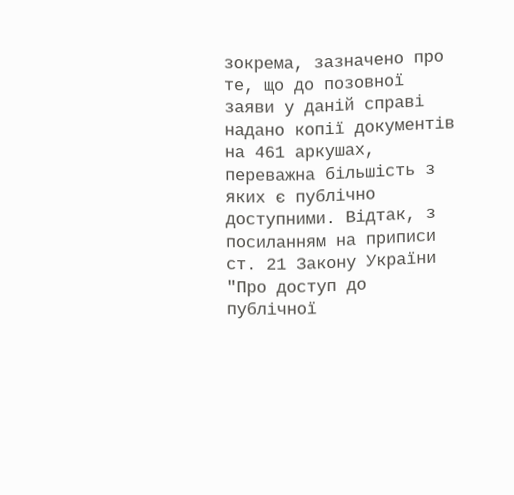зокрема, зазначено про те, що до позовної заяви у даній справі надано копії документів на 461 аркушах, переважна більшість з яких є публічно доступними. Відтак, з посиланням на приписи ст. 21 Закону України "Про доступ до публічної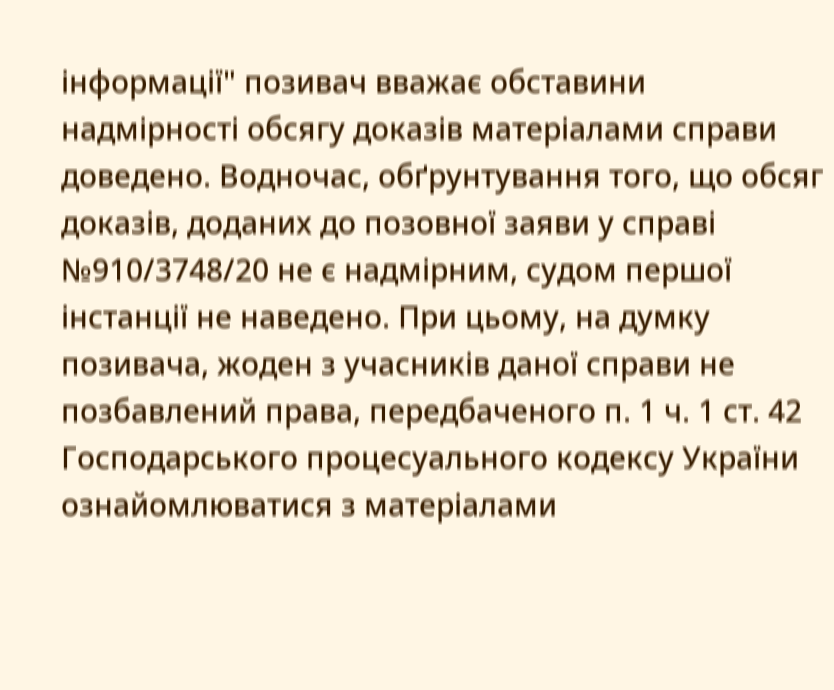інформації" позивач вважає обставини надмірності обсягу доказів матеріалами справи доведено. Водночас, обґрунтування того, що обсяг доказів, доданих до позовної заяви у справі №910/3748/20 не є надмірним, судом першої інстанції не наведено. При цьому, на думку позивача, жоден з учасників даної справи не позбавлений права, передбаченого п. 1 ч. 1 ст. 42 Господарського процесуального кодексу України ознайомлюватися з матеріалами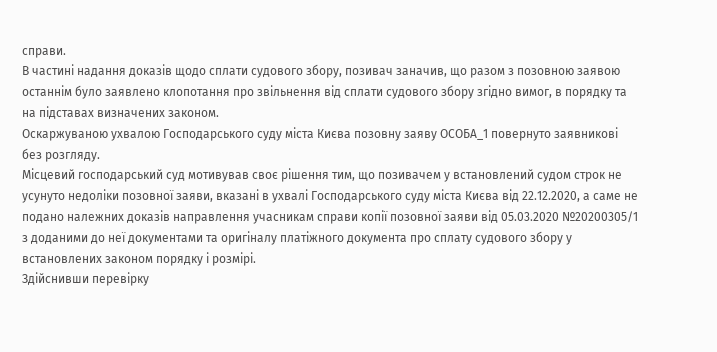справи.
В частині надання доказів щодо сплати судового збору, позивач заначив, що разом з позовною заявою останнім було заявлено клопотання про звільнення від сплати судового збору згідно вимог, в порядку та на підставах визначених законом.
Оскаржуваною ухвалою Господарського суду міста Києва позовну заяву ОСОБА_1 повернуто заявникові без розгляду.
Місцевий господарський суд мотивував своє рішення тим, що позивачем у встановлений судом строк не усунуто недоліки позовної заяви, вказані в ухвалі Господарського суду міста Києва від 22.12.2020, а саме не подано належних доказів направлення учасникам справи копії позовної заяви від 05.03.2020 №20200305/1 з доданими до неї документами та оригіналу платіжного документа про сплату судового збору у встановлених законом порядку і розмірі.
Здійснивши перевірку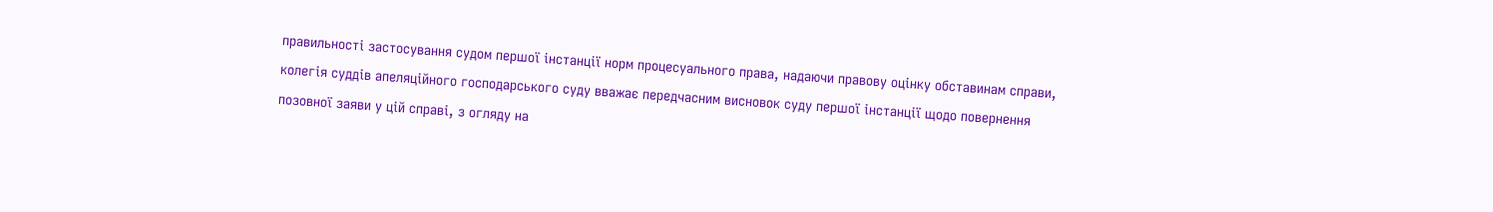правильності застосування судом першої інстанції норм процесуального права, надаючи правову оцінку обставинам справи, колегія суддів апеляційного господарського суду вважає передчасним висновок суду першої інстанції щодо повернення позовної заяви у цій справі, з огляду на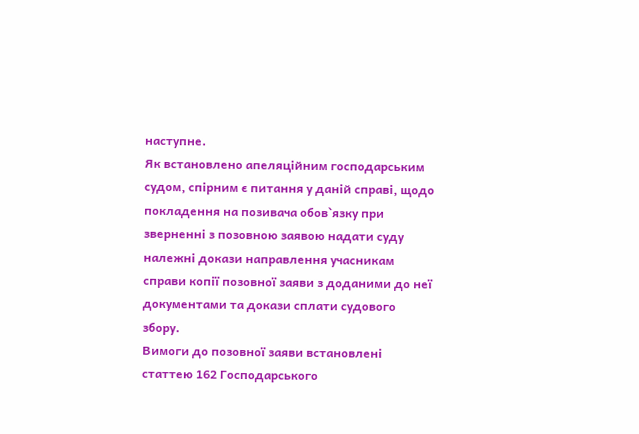наступне.
Як встановлено апеляційним господарським судом, спірним є питання у даній справі, щодо покладення на позивача обов`язку при зверненні з позовною заявою надати суду належні докази направлення учасникам справи копії позовної заяви з доданими до неї документами та докази сплати судового збору.
Вимоги до позовної заяви встановлені статтею 162 Господарського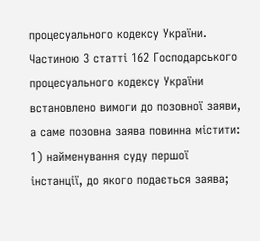процесуального кодексу України.
Частиною 3 статті 162 Господарського процесуального кодексу України встановлено вимоги до позовної заяви, а саме позовна заява повинна містити:
1) найменування суду першої інстанції, до якого подається заява;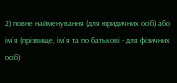2) повне найменування (для юридичних осіб) або ім`я (прізвище, ім`я та по батькові - для фізичних осіб)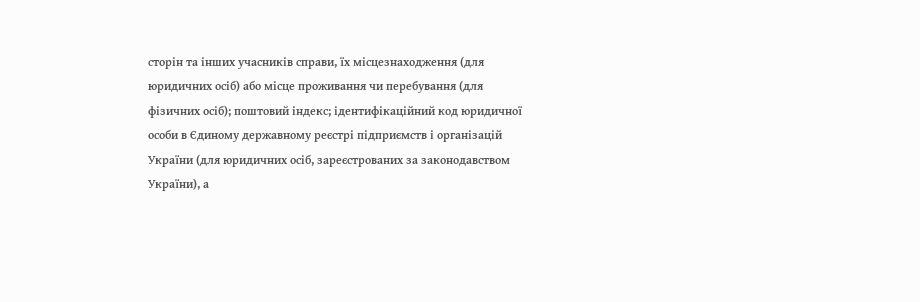сторін та інших учасників справи, їх місцезнаходження (для юридичних осіб) або місце проживання чи перебування (для фізичних осіб); поштовий індекс; ідентифікаційний код юридичної особи в Єдиному державному реєстрі підприємств і організацій України (для юридичних осіб, зареєстрованих за законодавством України), а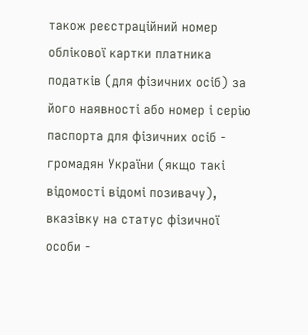також реєстраційний номер облікової картки платника податків (для фізичних осіб) за його наявності або номер і серію паспорта для фізичних осіб - громадян України (якщо такі відомості відомі позивачу), вказівку на статус фізичної особи -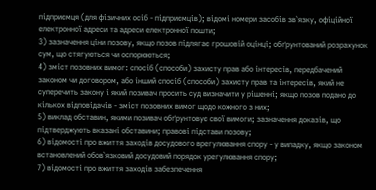підприємця (для фізичних осіб - підприємців); відомі номери засобів зв`язку, офіційної електронної адреси та адреси електронної пошти;
3) зазначення ціни позову, якщо позов підлягає грошовій оцінці; обґрунтований розрахунок сум, що стягуються чи оспорюються;
4) зміст позовних вимог: спосіб (способи) захисту прав або інтересів, передбачений законом чи договором, або інший спосіб (способи) захисту прав та інтересів, який не суперечить закону і який позивач просить суд визначити у рішенні; якщо позов подано до кількох відповідачів - зміст позовних вимог щодо кожного з них;
5) виклад обставин, якими позивач обґрунтовує свої вимоги; зазначення доказів, що підтверджують вказані обставини; правові підстави позову;
6) відомості про вжиття заходів досудового врегулювання спору - у випадку, якщо законом встановлений обов`язковий досудовий порядок урегулювання спору;
7) відомості про вжиття заходів забезпечення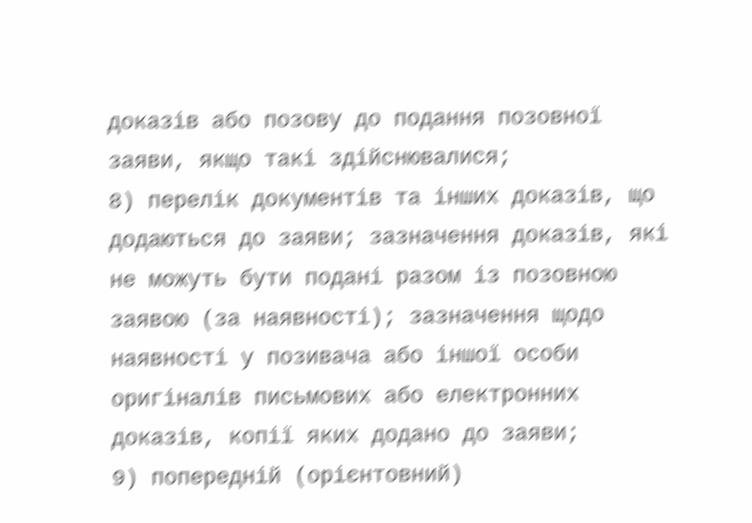доказів або позову до подання позовної заяви, якщо такі здійснювалися;
8) перелік документів та інших доказів, що додаються до заяви; зазначення доказів, які не можуть бути подані разом із позовною заявою (за наявності); зазначення щодо наявності у позивача або іншої особи оригіналів письмових або електронних доказів, копії яких додано до заяви;
9) попередній (орієнтовний)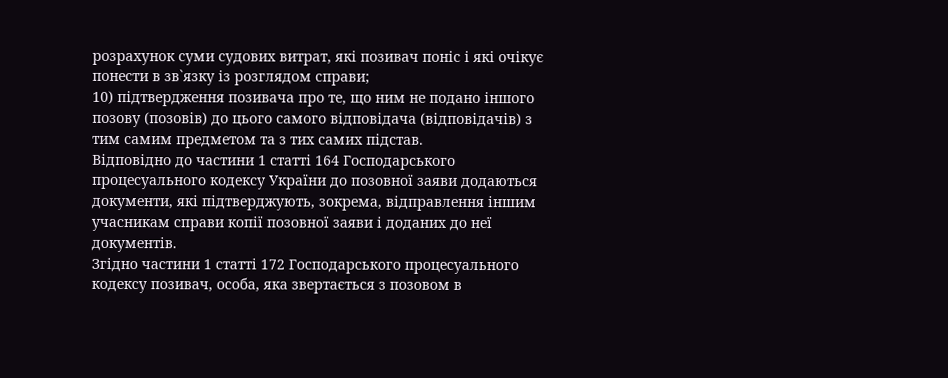розрахунок суми судових витрат, які позивач поніс і які очікує понести в зв`язку із розглядом справи;
10) підтвердження позивача про те, що ним не подано іншого позову (позовів) до цього самого відповідача (відповідачів) з тим самим предметом та з тих самих підстав.
Відповідно до частини 1 статті 164 Господарського процесуального кодексу України до позовної заяви додаються документи, які підтверджують, зокрема, відправлення іншим учасникам справи копії позовної заяви і доданих до неї документів.
Згідно частини 1 статті 172 Господарського процесуального кодексу позивач, особа, яка звертається з позовом в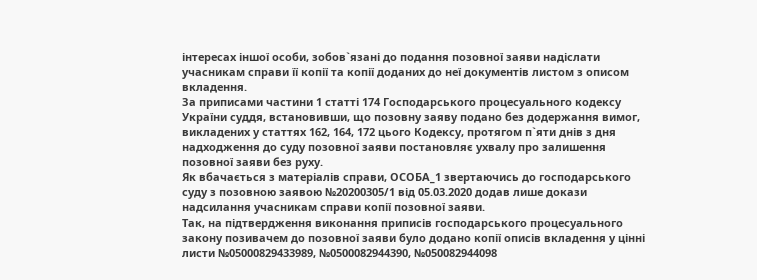інтересах іншої особи, зобов`язані до подання позовної заяви надіслати учасникам справи її копії та копії доданих до неї документів листом з описом вкладення.
За приписами частини 1 статті 174 Господарського процесуального кодексу України суддя, встановивши, що позовну заяву подано без додержання вимог, викладених у статтях 162, 164, 172 цього Кодексу, протягом п`яти днів з дня надходження до суду позовної заяви постановляє ухвалу про залишення позовної заяви без руху.
Як вбачається з матеріалів справи, ОСОБА_1 звертаючись до господарського суду з позовною заявою №20200305/1 від 05.03.2020 додав лише докази надсилання учасникам справи копії позовної заяви.
Так, на підтвердження виконання приписів господарського процесуального закону позивачем до позовної заяви було додано копії описів вкладення у цінні листи №05000829433989, №0500082944390, №050082944098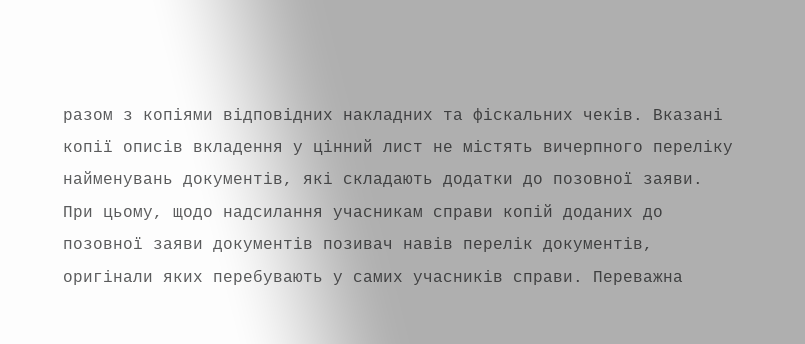разом з копіями відповідних накладних та фіскальних чеків. Вказані копії описів вкладення у цінний лист не містять вичерпного переліку найменувань документів, які складають додатки до позовної заяви.
При цьому, щодо надсилання учасникам справи копій доданих до позовної заяви документів позивач навів перелік документів, оригінали яких перебувають у самих учасників справи. Переважна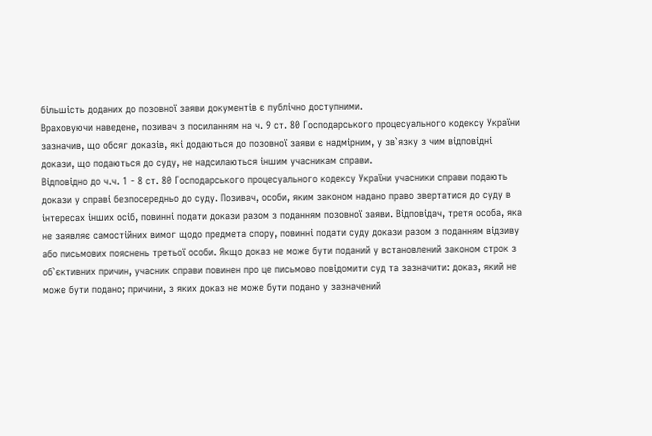більшість доданих до позовної заяви документів є публічно доступними.
Враховуючи наведене, позивач з посиланням на ч. 9 ст. 80 Господарського процесуального кодексу України зазначив, що обсяг доказів, які додаються до позовної заяви є надмірним, у зв`язку з чим відповідні докази, що подаються до суду, не надсилаються іншим учасникам справи.
Відповідно до ч.ч. 1 - 8 ст. 80 Господарського процесуального кодексу України учасники справи подають докази у справі безпосередньо до суду. Позивач, особи, яким законом надано право звертатися до суду в інтересах інших осіб, повинні подати докази разом з поданням позовної заяви. Відповідач, третя особа, яка не заявляє самостійних вимог щодо предмета спору, повинні подати суду докази разом з поданням відзиву або письмових пояснень третьої особи. Якщо доказ не може бути поданий у встановлений законом строк з об`єктивних причин, учасник справи повинен про це письмово повідомити суд та зазначити: доказ, який не може бути подано; причини, з яких доказ не може бути подано у зазначений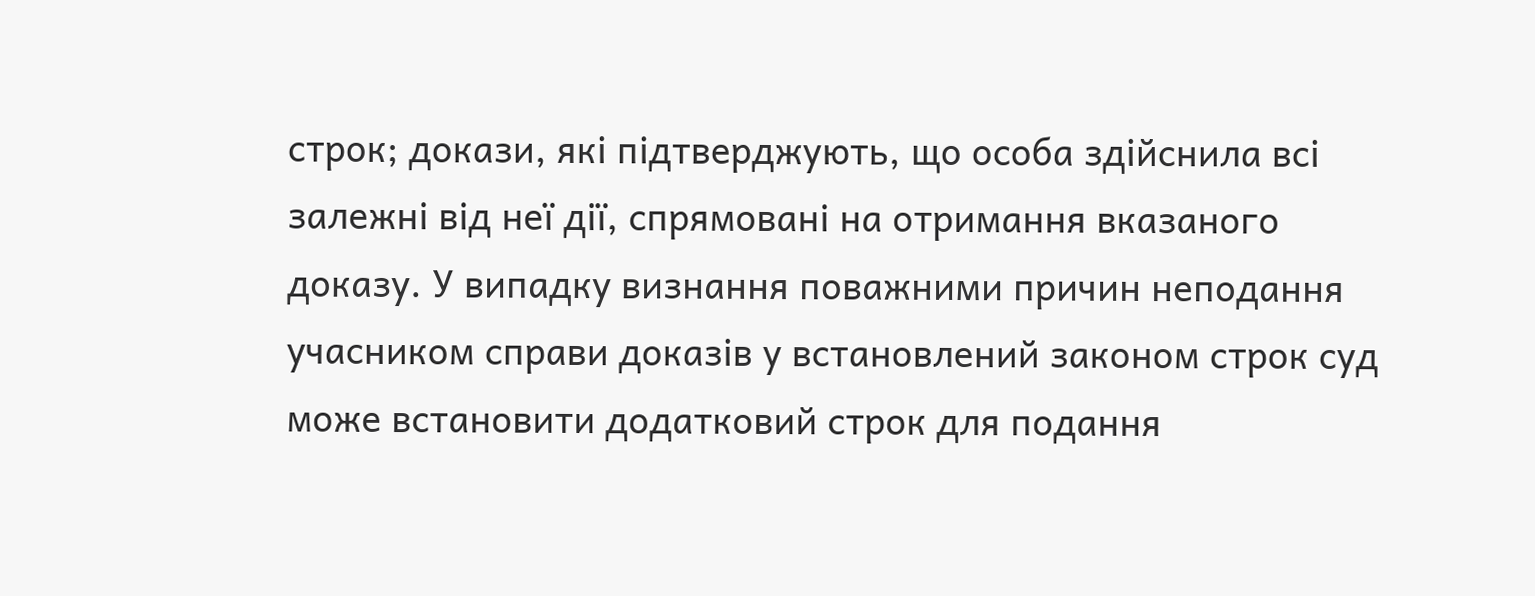строк; докази, які підтверджують, що особа здійснила всі залежні від неї дії, спрямовані на отримання вказаного доказу. У випадку визнання поважними причин неподання учасником справи доказів у встановлений законом строк суд може встановити додатковий строк для подання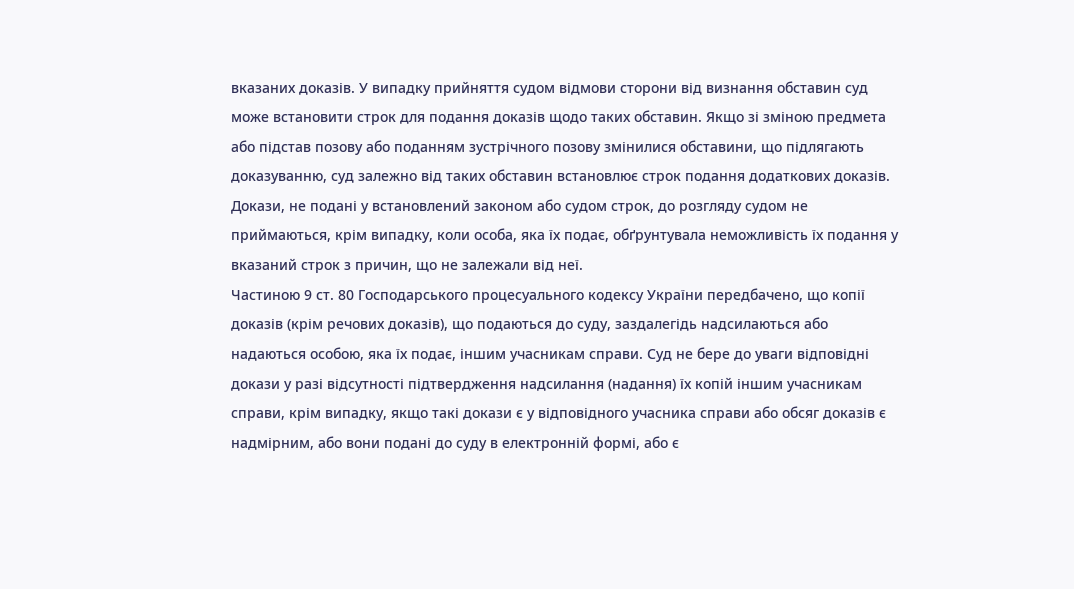вказаних доказів. У випадку прийняття судом відмови сторони від визнання обставин суд може встановити строк для подання доказів щодо таких обставин. Якщо зі зміною предмета або підстав позову або поданням зустрічного позову змінилися обставини, що підлягають доказуванню, суд залежно від таких обставин встановлює строк подання додаткових доказів. Докази, не подані у встановлений законом або судом строк, до розгляду судом не приймаються, крім випадку, коли особа, яка їх подає, обґрунтувала неможливість їх подання у вказаний строк з причин, що не залежали від неї.
Частиною 9 ст. 80 Господарського процесуального кодексу України передбачено, що копії доказів (крім речових доказів), що подаються до суду, заздалегідь надсилаються або надаються особою, яка їх подає, іншим учасникам справи. Суд не бере до уваги відповідні докази у разі відсутності підтвердження надсилання (надання) їх копій іншим учасникам справи, крім випадку, якщо такі докази є у відповідного учасника справи або обсяг доказів є надмірним, або вони подані до суду в електронній формі, або є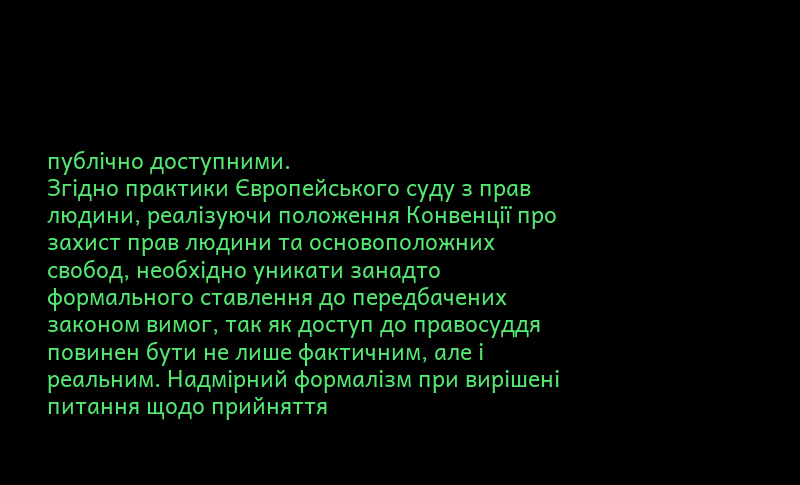публічно доступними.
Згідно практики Європейського суду з прав людини, реалізуючи положення Конвенції про захист прав людини та основоположних свобод, необхідно уникати занадто формального ставлення до передбачених законом вимог, так як доступ до правосуддя повинен бути не лише фактичним, але і реальним. Надмірний формалізм при вирішені питання щодо прийняття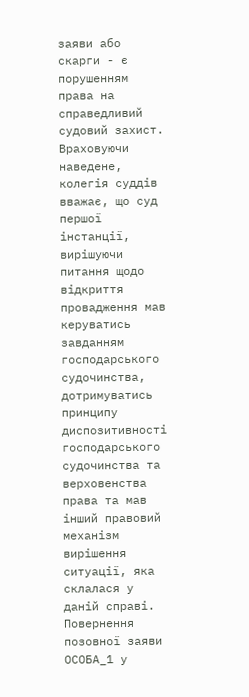заяви або скарги - є порушенням права на справедливий судовий захист.
Враховуючи наведене, колегія суддів вважає, що суд першої інстанції, вирішуючи питання щодо відкриття провадження мав керуватись завданням господарського судочинства, дотримуватись принципу диспозитивності господарського судочинства та верховенства права та мав інший правовий механізм вирішення ситуації, яка склалася у даній справі.
Повернення позовної заяви ОСОБА_1 у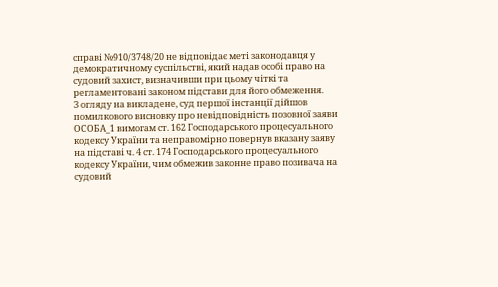справі №910/3748/20 не відповідає меті законодавця у демократичному суспільстві, який надав особі право на судовий захист, визначивши при цьому чіткі та регламентовані законом підстави для його обмеження.
З огляду на викладене, суд першої інстанції дійшов помилкового висновку про невідповідність позовної заяви ОСОБА_1 вимогам ст. 162 Господарського процесуального кодексу України та неправомірно повернув вказану заяву на підставі ч. 4 ст. 174 Господарського процесуального кодексу України, чим обмежив законне право позивача на судовий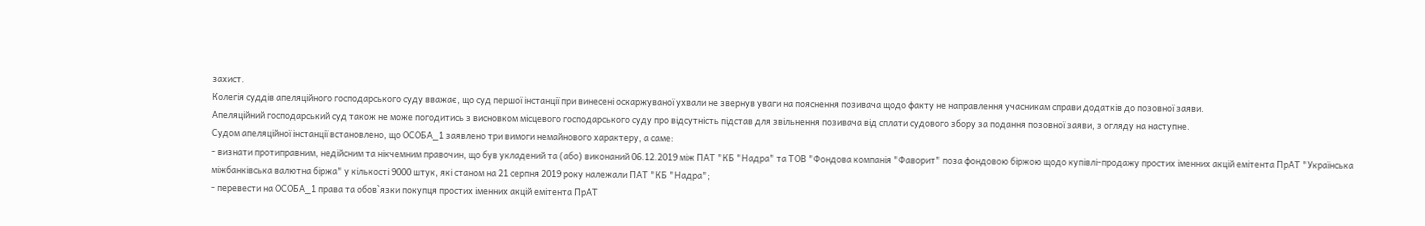захист.
Колегія суддів апеляційного господарського суду вважає, що суд першої інстанції при винесені оскаржуваної ухвали не звернув уваги на пояснення позивача щодо факту не направлення учасникам справи додатків до позовної заяви.
Апеляційний господарський суд також не може погодитись з висновком місцевого господарського суду про відсутність підстав для звільнення позивача від сплати судового збору за подання позовної заяви, з огляду на наступне.
Судом апеляційної інстанції встановлено, що ОСОБА_1 заявлено три вимоги немайнового характеру, а саме:
- визнати протиправним, недійсним та нікчемним правочин, що був укладений та (або) виконаний 06.12.2019 між ПАТ "КБ "Надра" та ТОВ "Фондова компанія "Фаворит" поза фондовою біржою щодо купівлі-продажу простих іменних акцій емітента ПрАТ "Українська міжбанківська валютна біржа" у кількості 9000 штук, які станом на 21 серпня 2019 року належали ПАТ "КБ "Надра";
- перевести на ОСОБА_1 права та обов`язки покупця простих іменних акцій емітента ПрАТ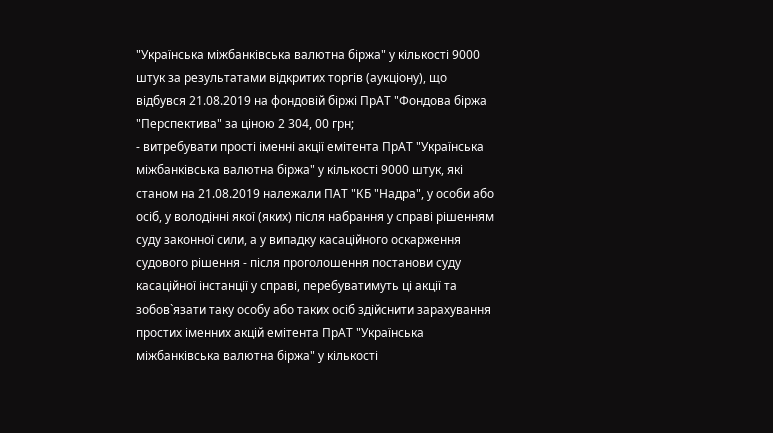"Українська міжбанківська валютна біржа" у кількості 9000 штук за результатами відкритих торгів (аукціону), що відбувся 21.08.2019 на фондовій біржі ПрАТ "Фондова біржа "Перспектива" за ціною 2 304, 00 грн;
- витребувати прості іменні акції емітента ПрАТ "Українська міжбанківська валютна біржа" у кількості 9000 штук, які станом на 21.08.2019 належали ПАТ "КБ "Надра", у особи або осіб, у володінні якої (яких) після набрання у справі рішенням суду законної сили, а у випадку касаційного оскарження судового рішення - після проголошення постанови суду касаційної інстанції у справі, перебуватимуть ці акції та зобов`язати таку особу або таких осіб здійснити зарахування простих іменних акцій емітента ПрАТ "Українська міжбанківська валютна біржа" у кількості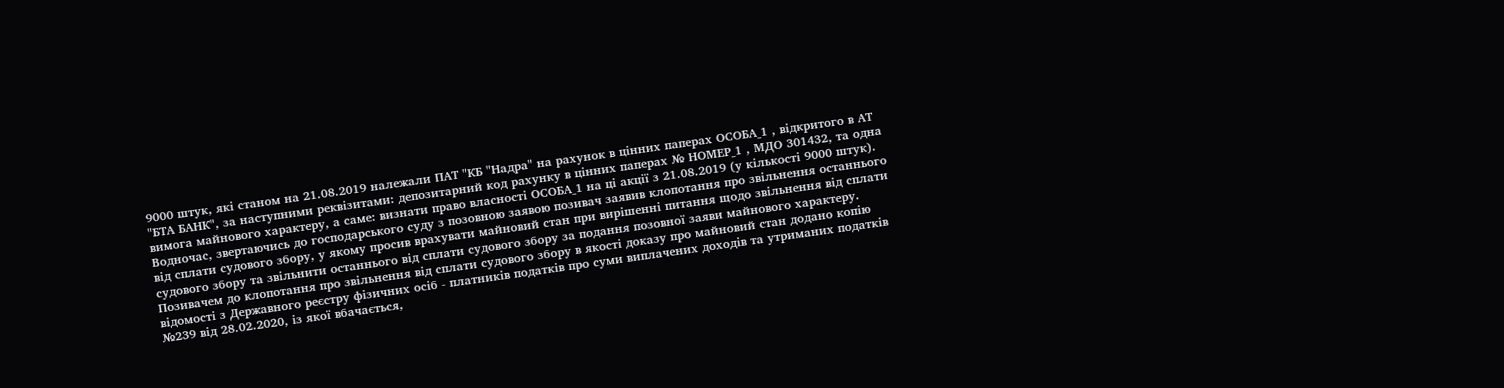9000 штук, які станом на 21.08.2019 належали ПАТ "КБ "Надра" на рахунок в цінних паперах ОСОБА_1 , відкритого в АТ "БТА БАНК", за наступними реквізитами: депозитарний код рахунку в цінних паперах № НОМЕР_1 , МДО 301432, та одна вимога майнового характеру, а саме: визнати право власності ОСОБА_1 на ці акції з 21.08.2019 (у кількості 9000 штук).
Водночас, звертаючись до господарського суду з позовною заявою позивач заявив клопотання про звільнення останнього від сплати судового збору, у якому просив врахувати майновий стан при вирішенні питання щодо звільнення від сплати судового збору та звільнити останнього від сплати судового збору за подання позовної заяви майнового характеру.
Позивачем до клопотання про звільнення від сплати судового збору в якості доказу про майновий стан додано копію відомості з Державного реєстру фізичних осіб - платників податків про суми виплачених доходів та утриманих податків №239 від 28.02.2020, із якої вбачається,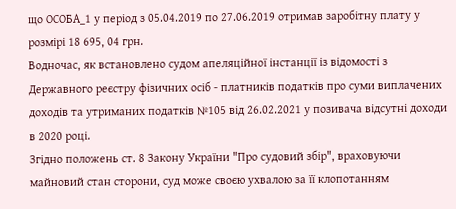що ОСОБА_1 у період з 05.04.2019 по 27.06.2019 отримав заробітну плату у розмірі 18 695, 04 грн.
Водночас, як встановлено судом апеляційної інстанції із відомості з Державного реєстру фізичних осіб - платників податків про суми виплачених доходів та утриманих податків №105 від 26.02.2021 у позивача відсутні доходи в 2020 році.
Згідно положень ст. 8 Закону України "Про судовий збір", враховуючи майновий стан сторони, суд може своєю ухвалою за її клопотанням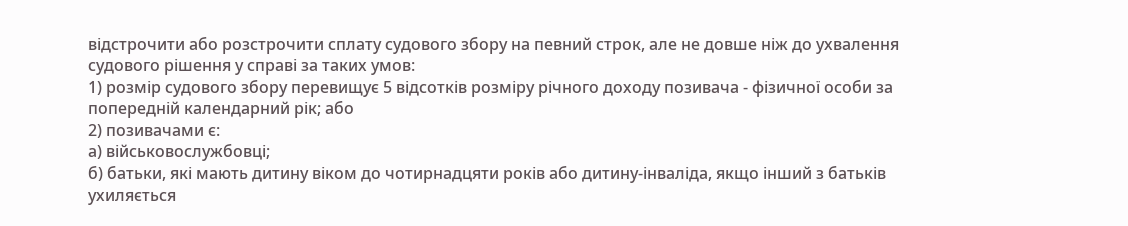відстрочити або розстрочити сплату судового збору на певний строк, але не довше ніж до ухвалення судового рішення у справі за таких умов:
1) розмір судового збору перевищує 5 відсотків розміру річного доходу позивача - фізичної особи за попередній календарний рік; або
2) позивачами є:
а) військовослужбовці;
б) батьки, які мають дитину віком до чотирнадцяти років або дитину-інваліда, якщо інший з батьків ухиляється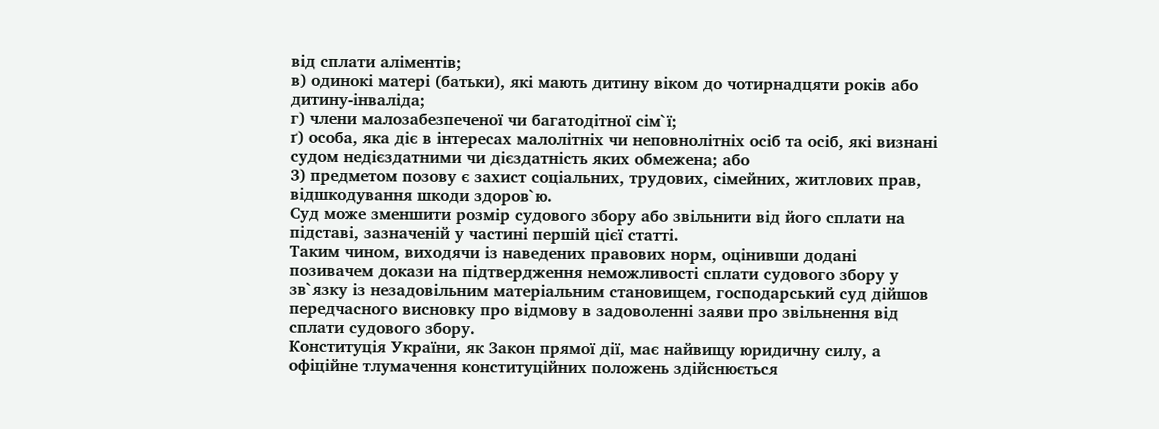від сплати аліментів;
в) одинокі матері (батьки), які мають дитину віком до чотирнадцяти років або дитину-інваліда;
г) члени малозабезпеченої чи багатодітної сім`ї;
ґ) особа, яка діє в інтересах малолітніх чи неповнолітніх осіб та осіб, які визнані судом недієздатними чи дієздатність яких обмежена; або
3) предметом позову є захист соціальних, трудових, сімейних, житлових прав, відшкодування шкоди здоров`ю.
Суд може зменшити розмір судового збору або звільнити від його сплати на підставі, зазначеній у частині першій цієї статті.
Таким чином, виходячи із наведених правових норм, оцінивши додані позивачем докази на підтвердження неможливості сплати судового збору у зв`язку із незадовільним матеріальним становищем, господарський суд дійшов передчасного висновку про відмову в задоволенні заяви про звільнення від сплати судового збору.
Конституція України, як Закон прямої дії, має найвищу юридичну силу, а офіційне тлумачення конституційних положень здійснюється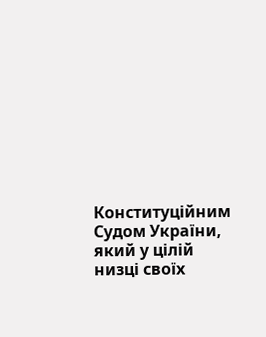Конституційним Судом України, який у цілій низці своїх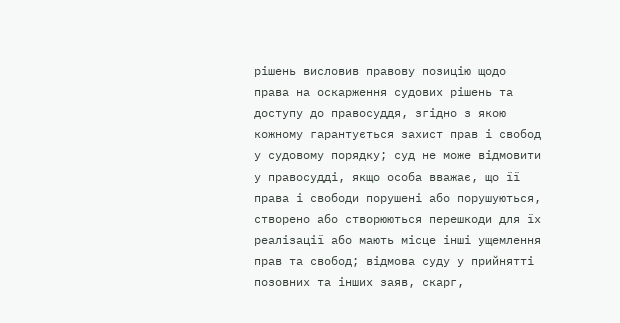рішень висловив правову позицію щодо права на оскарження судових рішень та доступу до правосуддя, згідно з якою кожному гарантується захист прав і свобод у судовому порядку; суд не може відмовити у правосудді, якщо особа вважає, що її права і свободи порушені або порушуються, створено або створюються перешкоди для їх реалізації або мають місце інші ущемлення прав та свобод; відмова суду у прийнятті позовних та інших заяв, скарг,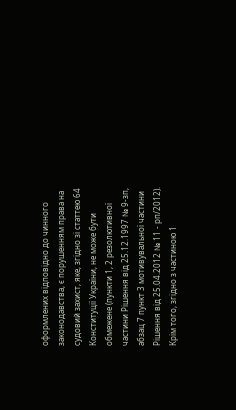оформлених відповідно до чинного законодавства, є порушенням права на судовий захист, яке, згідно зі статтею 64 Конституції України, не може бути обмежене (пункти 1, 2 резолютивної частини Рішення від 25.12.1997 № 9-зп, абзац 7 пункт 3 мотивувальної частини Рішення від 25.04.2012 № 11 - рп/2012).
Крім того, згідно з частиною 1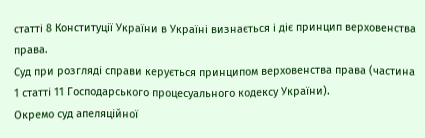статті 8 Конституції України в Україні визнається і діє принцип верховенства права.
Суд при розгляді справи керується принципом верховенства права (частина 1 статті 11 Господарського процесуального кодексу України).
Окремо суд апеляційної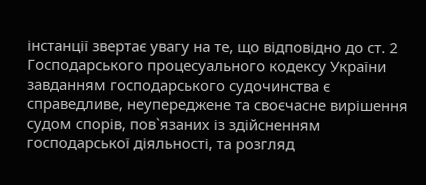інстанції звертає увагу на те, що відповідно до ст. 2 Господарського процесуального кодексу України завданням господарського судочинства є справедливе, неупереджене та своєчасне вирішення судом спорів, пов`язаних із здійсненням господарської діяльності, та розгляд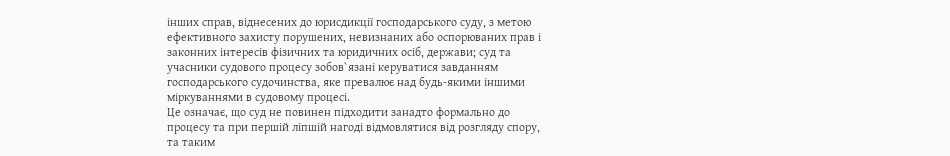інших справ, віднесених до юрисдикції господарського суду, з метою ефективного захисту порушених, невизнаних або оспорюваних прав і законних інтересів фізичних та юридичних осіб, держави; суд та учасники судового процесу зобов`язані керуватися завданням господарського судочинства, яке превалює над будь-якими іншими міркуваннями в судовому процесі.
Це означає, що суд не повинен підходити занадто формально до процесу та при першій ліпшій нагоді відмовлятися від розгляду спору, та таким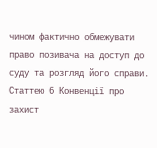чином фактично обмежувати право позивача на доступ до суду та розгляд його справи.
Статтею 6 Конвенції про захист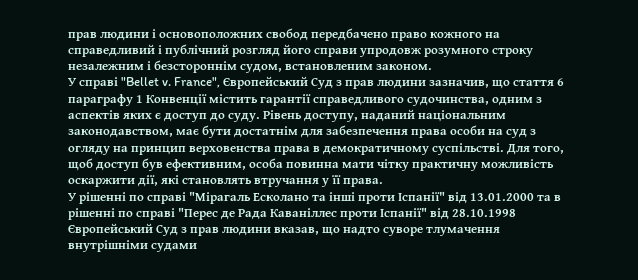прав людини і основоположних свобод передбачено право кожного на справедливий і публічний розгляд його справи упродовж розумного строку незалежним і безстороннім судом, встановленим законом.
У справі "Bellet v. France", Європейський Суд з прав людини зазначив, що стаття 6 параграфу 1 Конвенції містить гарантії справедливого судочинства, одним з аспектів яких є доступ до суду. Рівень доступу, наданий національним законодавством, має бути достатнім для забезпечення права особи на суд з огляду на принцип верховенства права в демократичному суспільстві. Для того, щоб доступ був ефективним, особа повинна мати чітку практичну можливість оскаржити дії, які становлять втручання у її права.
У рішенні по справі "Мірагаль Есколано та інші проти Іспанії" від 13.01.2000 та в рішенні по справі "Перес де Рада Каваніллес проти Іспанії" від 28.10.1998 Європейський Суд з прав людини вказав, що надто суворе тлумачення внутрішніми судами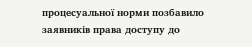процесуальної норми позбавило заявників права доступу до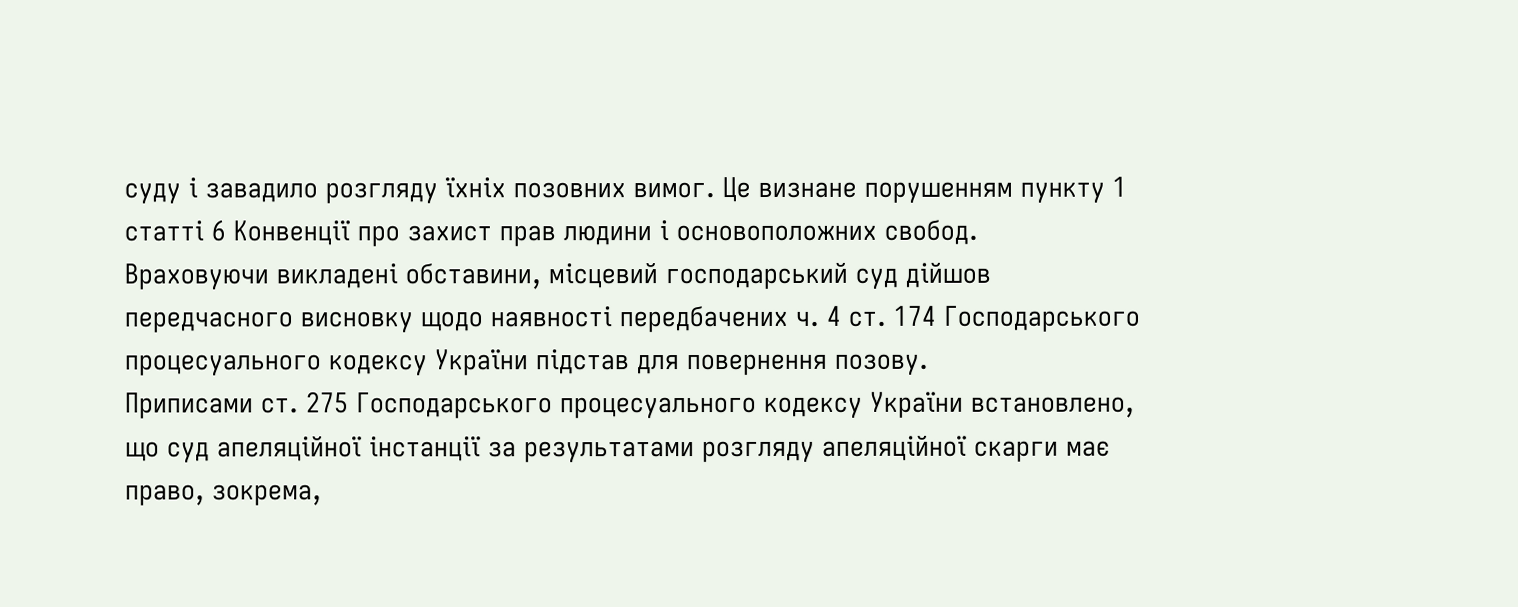суду і завадило розгляду їхніх позовних вимог. Це визнане порушенням пункту 1 статті 6 Конвенції про захист прав людини і основоположних свобод.
Враховуючи викладені обставини, місцевий господарський суд дійшов передчасного висновку щодо наявності передбачених ч. 4 ст. 174 Господарського процесуального кодексу України підстав для повернення позову.
Приписами ст. 275 Господарського процесуального кодексу України встановлено, що суд апеляційної інстанції за результатами розгляду апеляційної скарги має право, зокрема,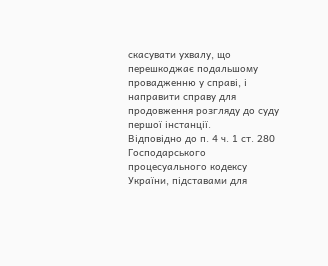скасувати ухвалу, що перешкоджає подальшому провадженню у справі, і направити справу для продовження розгляду до суду першої інстанції.
Відповідно до п. 4 ч. 1 ст. 280 Господарського процесуального кодексу України, підставами для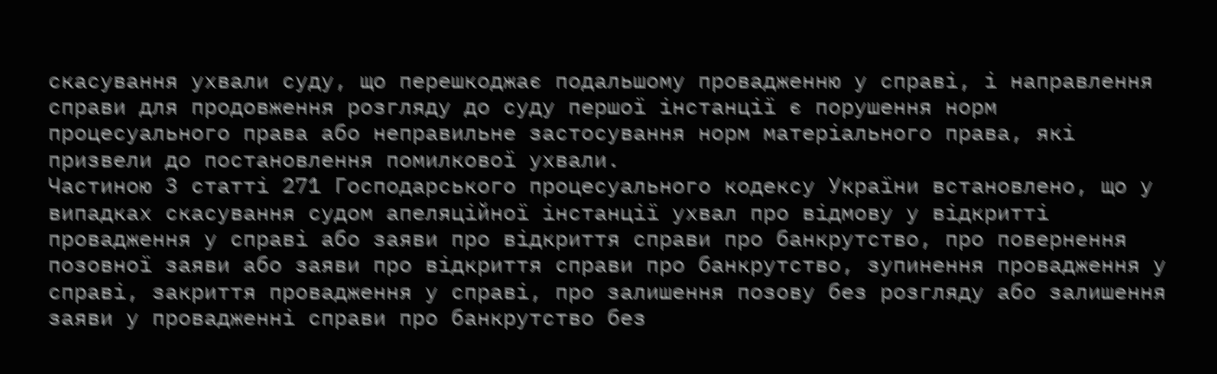скасування ухвали суду, що перешкоджає подальшому провадженню у справі, і направлення справи для продовження розгляду до суду першої інстанції є порушення норм процесуального права або неправильне застосування норм матеріального права, які призвели до постановлення помилкової ухвали.
Частиною 3 статті 271 Господарського процесуального кодексу України встановлено, що у випадках скасування судом апеляційної інстанції ухвал про відмову у відкритті провадження у справі або заяви про відкриття справи про банкрутство, про повернення позовної заяви або заяви про відкриття справи про банкрутство, зупинення провадження у справі, закриття провадження у справі, про залишення позову без розгляду або залишення заяви у провадженні справи про банкрутство без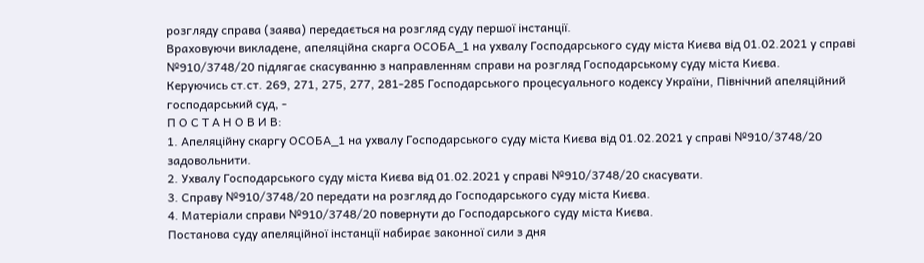розгляду справа (заява) передається на розгляд суду першої інстанції.
Враховуючи викладене, апеляційна скарга ОСОБА_1 на ухвалу Господарського суду міста Києва від 01.02.2021 у справі №910/3748/20 підлягає скасуванню з направленням справи на розгляд Господарському суду міста Києва.
Керуючись ст.ст. 269, 271, 275, 277, 281-285 Господарського процесуального кодексу України, Північний апеляційний господарський суд, -
П О С Т А Н О В И В:
1. Апеляційну скаргу ОСОБА_1 на ухвалу Господарського суду міста Києва від 01.02.2021 у справі №910/3748/20 задовольнити.
2. Ухвалу Господарського суду міста Києва від 01.02.2021 у справі №910/3748/20 скасувати.
3. Справу №910/3748/20 передати на розгляд до Господарського суду міста Києва.
4. Матеріали справи №910/3748/20 повернути до Господарського суду міста Києва.
Постанова суду апеляційної інстанції набирає законної сили з дня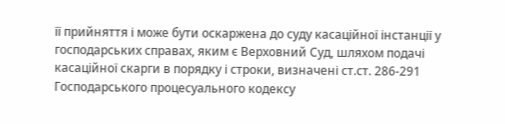її прийняття і може бути оскаржена до суду касаційної інстанції у господарських справах, яким є Верховний Суд, шляхом подачі касаційної скарги в порядку і строки, визначені ст.ст. 286-291 Господарського процесуального кодексу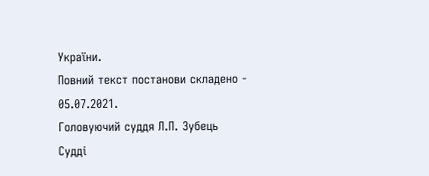України.
Повний текст постанови складено - 05.07.2021.
Головуючий суддя Л.П. Зубець
Судді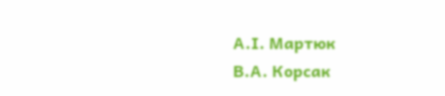А.І. Мартюк
В.А. Корсак